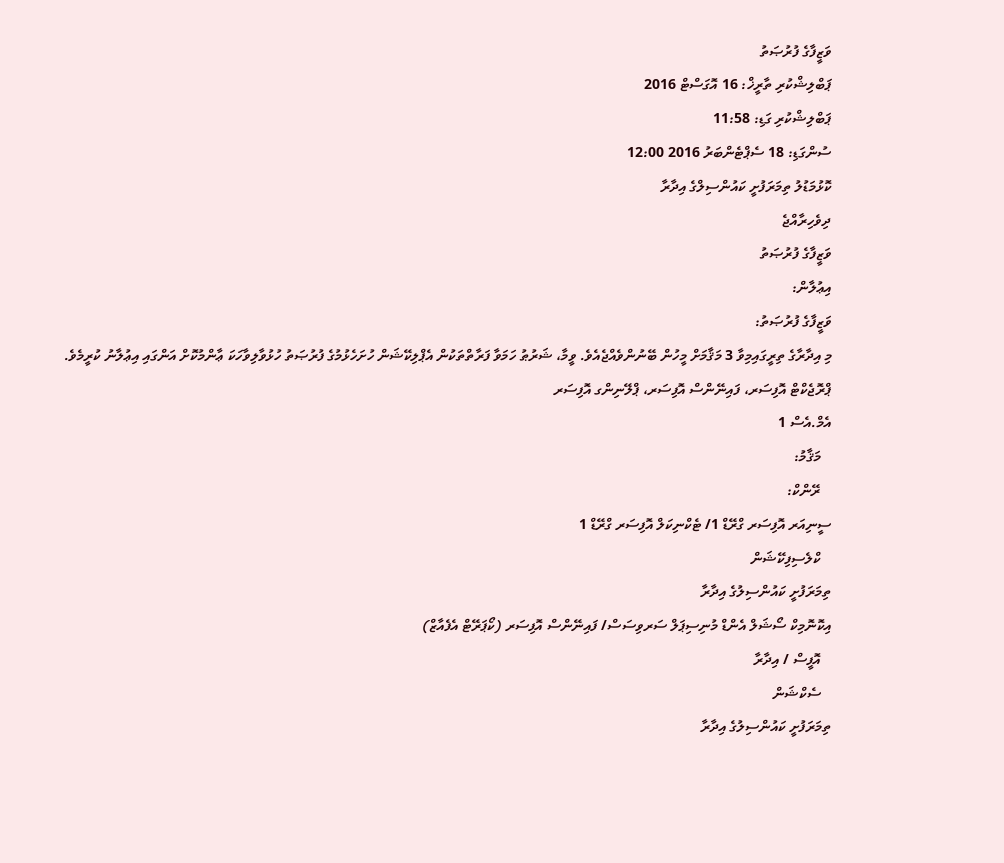ވަޒީފާގެ ފުރުޞަތު
ޕަބްލިޝްކުރި ތާރީޚް: 16 އޮގަސްޓް 2016
ޕަބްލިޝްކުރި ގަޑި: 11:58
ސުންގަޑި: 18 ސެޕްޓެންބަރު 2016 12:00
ކޮޅުމަޑުލު ތިމަރަފުށީ ކައުންސިލްގެ އިދާރާ
ދިވެހިރާއްޖެ
ވަޒީފާގެ ފުރުޞަތު
އިޢުލާން:
ވަޒީފާގެ ފުރުޞަތު:
މި އިދާރާގެ ތިރީގައިމިވާ 3 މަޤާމަށް މީހުން ބޭނުންވެއްޖެއެވެ. ވީމާ، ޝަރުޠު ހަމަވާ ފަރާތްތަކުން އެޕްލިކޭޝަން ހުށަހެޅުމުގެ ފުރުޞަތު ހުޅުވާލިވާހަކަ ޢާންމުކޮށް އަންގައި އިޢުލާނު ކުރީމެވެ.
ޕްރޮޖެކްޓް އޮފިސަރ، ފައިނޭންސް އޮފިސަރ، ޕްލޭނިންގ އޮފިސަރ
އެމް.އެސް 1
   މަޤާމު:
   ރޭންކް:
ސީނިއަރ އޮފިސަރ ގްރޭޑް 1/ ޓެކްނިކަލް އޮފިސަރ ގްރޭޑް 1
   ކްލެސިފިކޭޝަން
ތިމަރަފުށީ ކައުންސިލުގެ އިދާރާ
އިކޮނޮމިކް ސޯޝަލް އެންޑް މުނިސިޕަލް ސަރވިސަސް/ ފައިނޭންސް އޮފިސަރ (ކޯޕަރޭޓް އެފެއާޒް)
   އޮފީސް / އިދާރާ
   ސެކްޝަން
ތިމަރަފުށީ ކައުންސިލުގެ އިދާރާ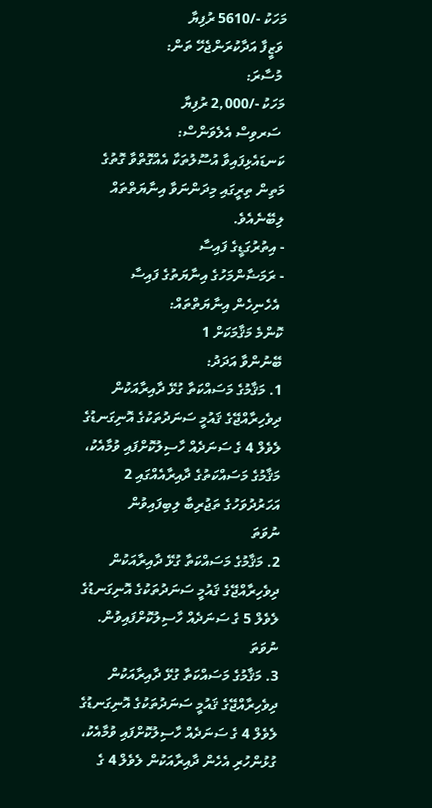މަހަކު -/5610 ރުފިޔާ
 ވަޒީފާ އަދާކުރަންޖެހޭ ތަން:
 މުސާރަ:
މަހަކު -/2,000 ރުފިޔާ
 ސަރވިސް އެލެވަންސް:
ކަނޑައެޅިފައިވާ އުސޫލުތަކާ އެއްގޮތްވާ ގޮތުގެ މަތިން ތިރީގައި މިދަންނަވާ އިނާޔަތްތައް ލިބޭނެއެވެ.
- އިތުރުގަޑީގެ ފައިސާ
- ރަމަޟާންމަހުގެ އިނާޔަތުގެ ފައިސާ
 އެހެނިހެން އިނާޔަތްތައް:
ކޮންމެ މަޤާމަކަށް 1
ބޭނުންވާ އަދަދު:
1. މަޤާމުގެ މަސައްކަތާ ގުޅޭ ދާއިރާއަކުން ދިވެހިރާއްޖޭގެ ޤައުމީ ސަނަދުތަކުގެ އޮނިގަނޑުގެ ލެވެލް 4 ގެ ސަނަދެއް ހާސިލުކޮށްފައި ވުމާއެކު، މަޤާމުގެ މަސައްކަތުގެ ދާއިރާއެއްގައި 2 އަހަރުދުވަހުގެ ތަޖުރިބާ ލިބިފައިވުން
ނުވަތަ
2. މަޤާމުގެ މަސައްކަތާ ގުޅޭ ދާއިރާއަކުން ދިވެހިރާއްޖޭގެ ޤައުމީ ސަނަދުތަކުގެ އޮނިގަނޑުގެ ލެވެލް 5 ގެ ސަނަދެއް ހާސިލުކޮށްފައިވުން.
ނުވަތަ
3. މަޤާމުގެ މަސައްކަތާ ގުޅޭ ދާއިރާއަކުން ދިވެހިރާއްޖޭގެ ޤައުމީ ސަނަދުތަކުގެ އޮނިގަނޑުގެ ލެވެލް 4 ގެ ސަނަދެއް ހާސިލުކޮށްފައި ވުމާއެކު، ގުޅުންހުރި އެހެން ދާއިރާއަކުން ލެވެލް 4 ގެ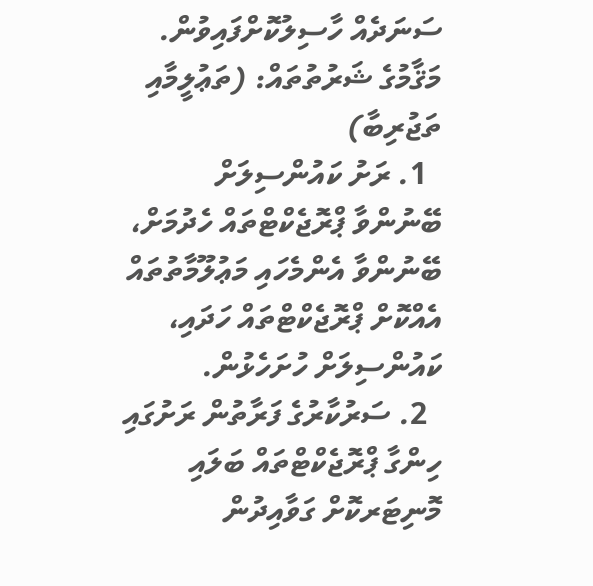ސަނަދެއް ހާސިލުކޮށްފައިވުން.
މަޤާމުގެ ޝަރުތުތައް: (ތަޢުލީމާއި ތަޖުރިބާ)
  1. ރަށު ކައުންސިލަށް ބޭނުންވާ ޕްރޮޖެކްޓްތައް ހެދުމަށް، ބޭނުންވާ އެންމެހައި މަޢުލޫމާތުތައް އެއްކޮށް ޕްރޮޖެކްޓްތައް ހަދައި، ކައުންސިލަށް ހުށަހެޅުން.
  2. ސަރުކާރުގެ ފަރާތުން ރަށުގައި ހިންގާ ޕްރޮޖެކްޓްތައް ބަލައި މޮނިޓަރކޮށް ގަވާއިދުން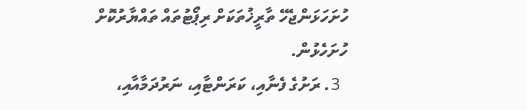ހުށަހަޅަންޖެހޭ ތާރީޚުތަކަށް ރިޕޯޓުތައް ތައްޔާރުކޮށް ހުށަހެޅުން.
  3. ރަށުގެ ފެނާއި، ކަރަންޓާއި، ނަރުދަމާއާއި،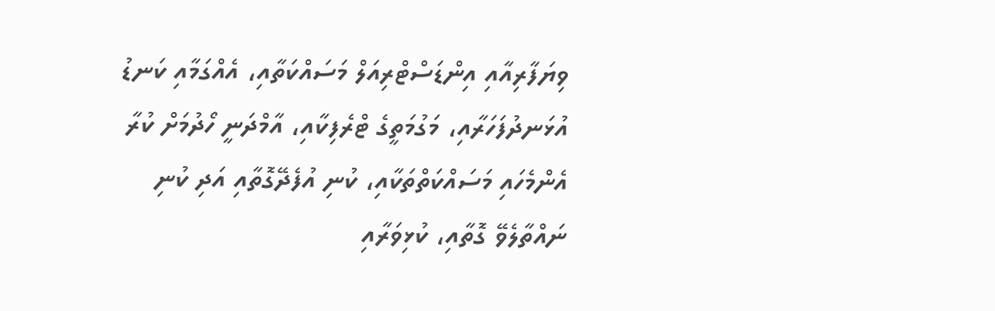ވިޔަފާރިއާއި އިންޑަސްޓްރިއަލް މަސައްކަތާއި، އެއްގަމާއި ކަނޑު އުޅަނދުފަހަރާއި، މަގުމަތީގެ ޓްރެފިކާއި، އާމްދަނީ ހޯދުމަށް ކުރާ އެންމެހައި މަސައްކަތްތަކާއި، ކުނި އުފެދޭގޮތާއި އަދި ކުނި ނައްތާލެވޭ ގޮތާއި، ކުޅިވަރާއި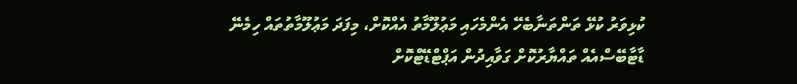ކުޅިވަރު ކުޅޭ ތަންތަނާބެހޭ އެންމެހައި މަޢުލޫމާތު އެއްކޮށް، މިފަދަ މަޢުލޫމާތުތައް ހިމެނޭ ޑާޓާބޭސްއެއް ތައްޔާރުކޮށް ގަވާއިދުން އަޕްޓްޑޭޓްކޮށް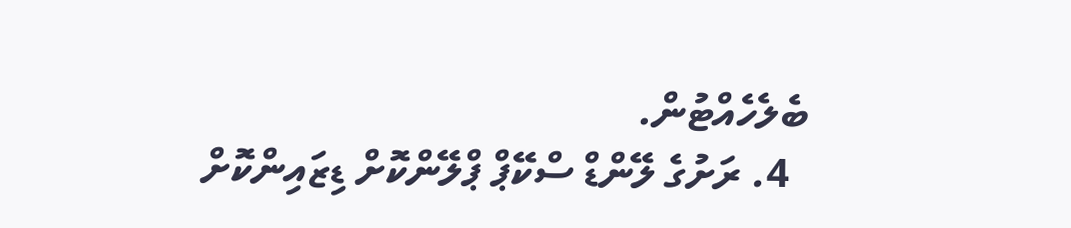ބެލެހެއްޓުން.
  4. ރަށުގެ ލޭންޑް ސްކޭޕް ޕްލޭންކޮށް ޑިޒައިންކޮށް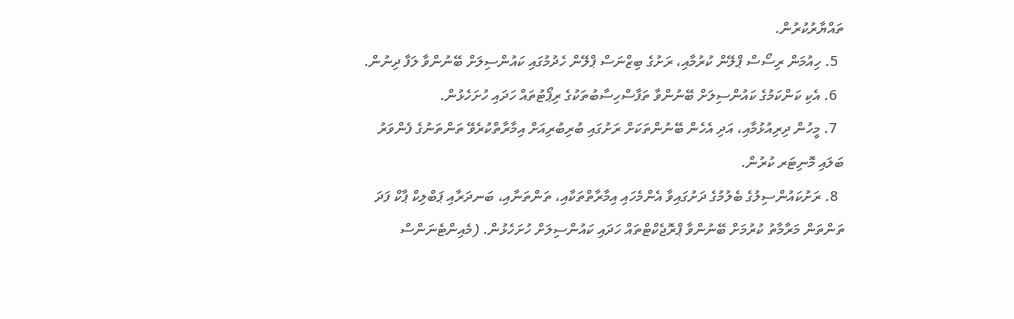ތައްޔާރުކުރުން.
  5. ހިއުމަން ރިސޯސް ޕްލޭން ކުރުމާއި، ރަށުގެ ބިޒްނަސް ޕްލޭން ހެދުމުގައި ކައުންސިލަށް ބޭނުންވާ ލަފާ ދިނުން.
  6. އެކި ކަންކަމުގެ ކައުންސިލަށް ބޭނުންވާ ތަފާސްހިސާބުތަކުގެ ރިޕޯޓުތައް ހަދައި ހުށަހެޅުން.
  7. މީހުން ދިރިއުޅުމާއި، އަދި އެހެން ބޭނުންތަކަށް ރަށުގައި ބުރިބުރިއަށް އިމާރާތްކުރެވޭ ތަންތަނުގެ ފެންވަރު ބަލައި މޮނިޓަރ ކުރުން.
  8. ރަށުކައުންސިލުގެ ބެލުމުގެ ދަށުގައިވާ އެންމެހައި އިމާރާތްތަކާއި، ތަންތަނާއި، ބަނދަރާއި ޕަބްލިކް ޕާކް ފަދަ ތަންތަން މަރާމާތު ކުރުމަށް ބޭނުންވާ ޕްރޮޖެކްޓްތައް ހަދައި ކައުންސިލަށް ހުށަހެޅުން. (މެއިންޓެނަންސް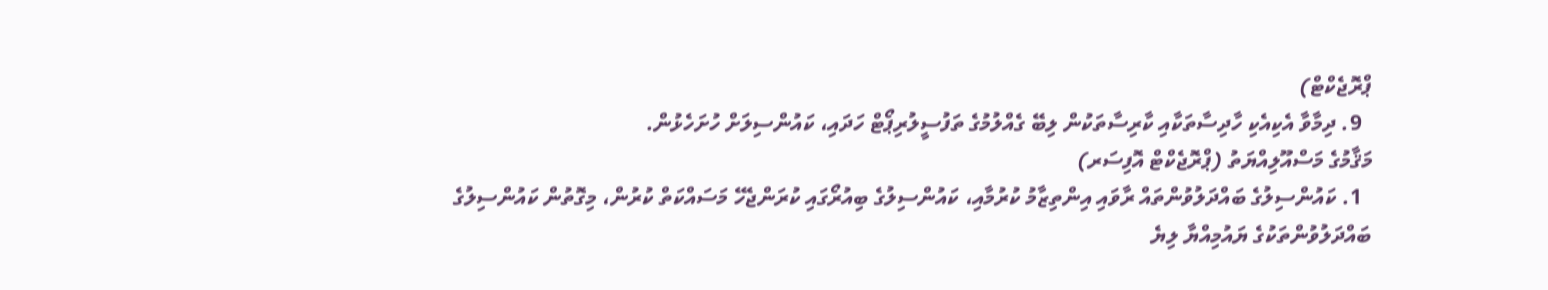ޕްރޮޖެކްޓް)
  9. ދިމާވާ އެކިއެކި ހާދިސާތަކާއި ކާރިސާތަކުން ލިބޭ ގެއްލުމުގެ ތަފުސީލުރިޕޯޓް ހަދައި، ކައުންސިލަށް ހުށަހެޅުން.
މަޤާމުގެ މަސްއޫލިއްޔަތު (ޕްރޮޖެކްޓް އޮފިސަރ)
  1. ކައުންސިލުގެ ބައްދަލުވުންތައް ރާވައި އިންތިޒާމު ކުރުމާއި، ކައުންސިލުގެ ބިއުރޯގައި ކުރަންޖެހޭ މަސައްކަތް ކުރުން، މިގޮތުން ކައުންސިލުގެ ބައްދަލުވުންތަކުގެ ޔައުމިއްޔާ ލިޔެ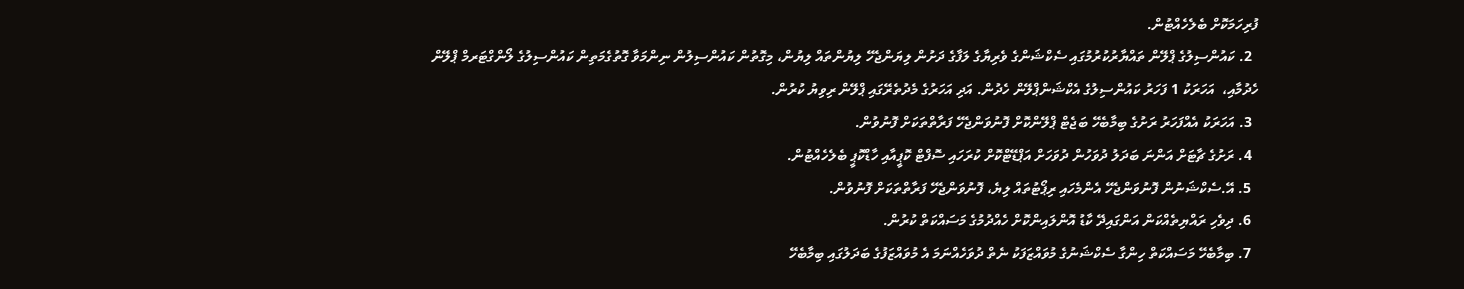ފުރިހަމަކޮށް ބެލެހެއްޓުން.
  2. ކައުންސިލުގެ ޕްލޭން ތައްޔާރުކުރުމުގައި ސެކްޝަންގެ ވެރިޔާގެ ލަފާގެ ދަށުން ލިޔަންޖެހޭ ލިޔުންތައް ލިޔުން، މިގޮތުން ކައުންސިލުން ނިންމަވާ ގޮތުގެމަތިން ކައުންސިލުގެ ލޯންގްޓަރމް ޕްލޭން ހެދުމާއި،  އަހަރަކު 1 ފަހަރު ކައުންސިލުގެ އެކްޝަންޕްލޭން ހެދުން. އަދި އަހަރުގެ މެދުތެރޭގައި ޕްލޭން ރިވިޔު ކުރުން.
  3. އަހަރަކު އެއްފަހަރު ރަށުގެ ބިމާބެހޭ ބަޖެޓް ޕްލޭންކޮށް ފޮނުވަންޖެހޭ ފަރާތްތަކަށް ފޮނުވުން.
  4. ރަށުގެ ޗާޓަށް އަންނަ ބަދަލު ދުވަހުން ދުވަހަށް އަޕްޑޭޓްކޮށް ކުރަހައި ސޮފްޓް ކޮޕީއާއި ހާޑްކޮޕީ ބެލެހެއްޓުން.
  5. އޭ.ސެކްޝަނުން ފޮނުވަންޖެހޭ އެންމެހައި ރިޕޯޓުތައް ލިޔެ، ފޮނުވަންޖެހޭ ފަރާތްތަކަށް ފޮނުވުން.
  6. ދިވެހި ރައްޔިތެއްކަން އަންގައިދޭ ކާޑު އޮންލައިންކޮށް ހެއްދުމުގެ މަސައްކަތް ކުރުން.
  7. ބިމާބެހޭ މަސައްކަތް ހިންގާ ސެކްޝަނުގެ މުވައްޒަފަކު ނެތް ދުވަހެއްނަމަ އެ މުވައްޒަފުގެ ބަދަލުގައި ބިމާބެހޭ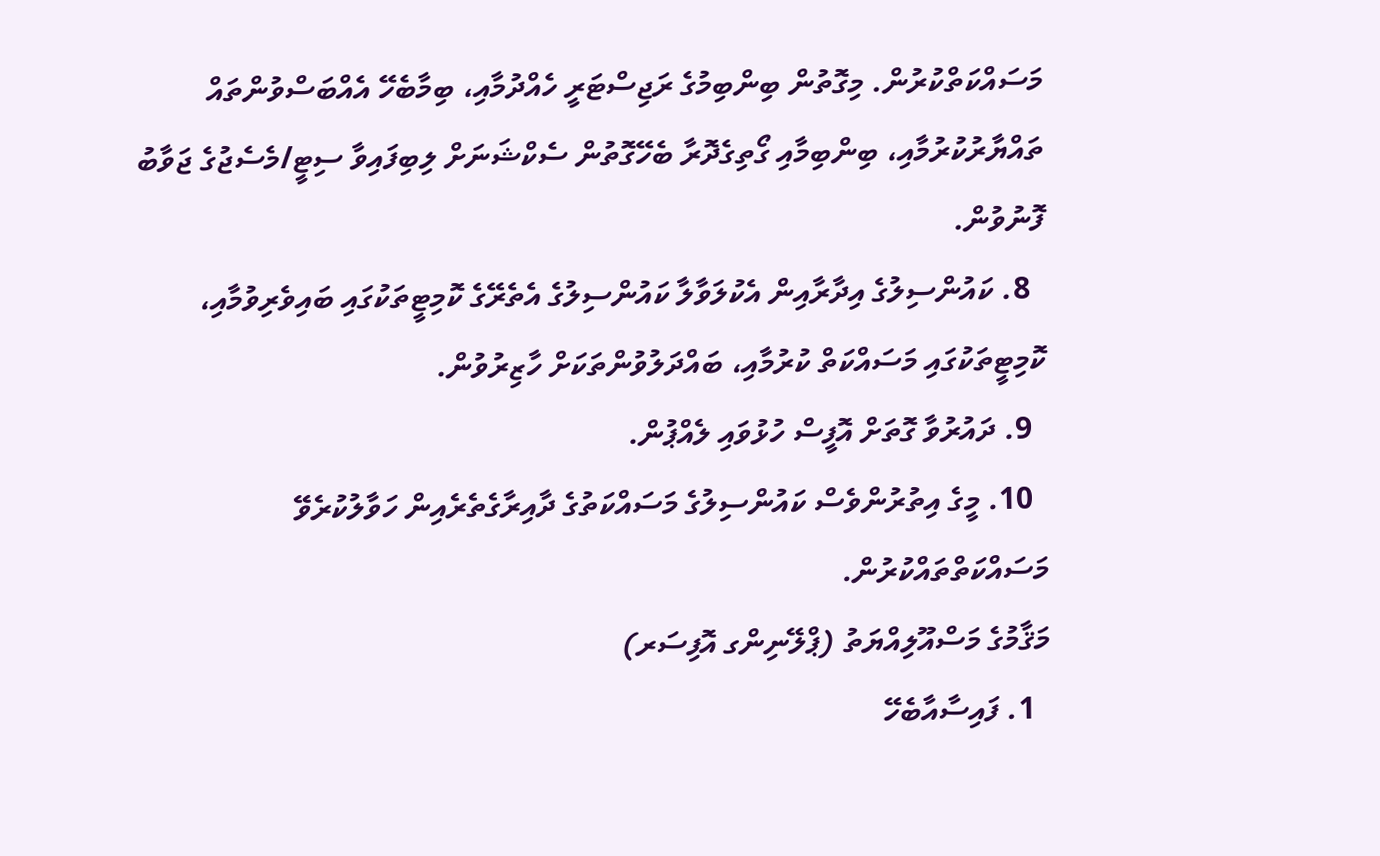މަސައްކަތްކުރުން. މިގޮތުން ބިންބިމުގެ ރަޖިސްޓަރީ ހެއްދުމާއި، ބިމާބެހޭ އެއްބަސްވުންތައް ތައްޔާރުކުރުމާއި، ބިންބިމާއި ގޯތިގެދޮރާ ބެހޭގޮތުން ސެކްޝަނަށް ލިބިފައިވާ ސިޓީ/މެސެޖުގެ ޖަވާބު ފޮނުވުން.
  8. ކައުންސިލުގެ އިދާރާއިން އެކުލަވާލާ ކައުންސިލުގެ އެތެރޭގެ ކޮމިޓީތަކުގައި ބައިވެރިވުމާއި، ކޮމިޓީތަކުގައި މަސައްކަތް ކުރުމާއި، ބައްދަލުވުންތަކަށް ހާޒިރުވުން.
  9. ދައުރުވާ ގޮތަށް އޮފީސް ހުޅުވައި ލެއްޕުން.
  10. މީގެ އިތުރުންވެސް ކައުންސިލުގެ މަސައްކަތުގެ ދާއިރާގެތެރެއިން ހަވާލުކުރެވޭ މަސައްކަތްތައްކުރުން.
މަޤާމުގެ މަސްއޫލިއްޔަތު (ޕްލޭނިންގ އޮފިސަރ)
  1. ފައިސާއާބެހޭ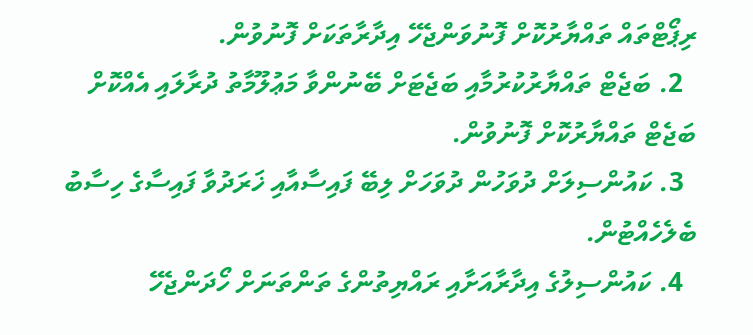ރިޕޯޓްތައް ތައްޔާރުކޮށް ފޮނުވަންޖެހޭ އިދާރާތަކަށް ފޮނުވުން.
  2. ބަޖެޓް ތައްޔާރުކުރުމާއި ބަޖެޓަށް ބޭނުންވާ މަޢުލޫމާތު ދުރާލައި އެއްކޮށް ބަޖެޓް ތައްޔާރުކޮށް ފޮނުވުން.
  3. ކައުންސިލަށް ދުވަހުން ދުވަހަށް ލިބޭ ފައިސާއާއި ޚަރަދުވާ ފައިސާގެ ހިސާބު ބެލެހެއްޓުން.
  4. ކައުންސިލުގެ އިދާރާއަށާއި ރައްޔިތުންގެ ތަންތަނަށް ހޯދަންޖެހޭ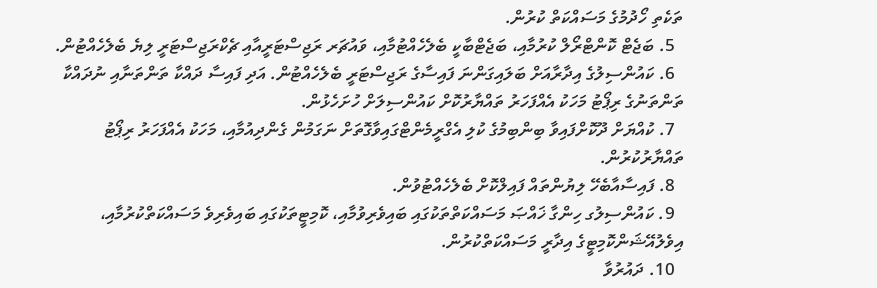ތަކެތި ހޯދުމުގެ މަސައްކަތް ކުރުން.
  5. ބަޖެޓް ކޮންޓްރޯލް ކުރުމާއި، ބަޖެޓްބާކީ ބެލެހެއްޓުމާއި، ވައުޗަރ ރަޖިސްޓަރީއާއި ޗެކްރަޖިސްޓަރީ ލިޔެ ބެލެހެއްޓުން.
  6. ކައުންސިލުގެ އިދާރާއަށް ބަލައިގަންނަ ފައިސާގެ ރަޖިސްޓަރީ ބެލެހެއްޓުން. އަދި ފައިސާ ދައްކާ ތަންތަނާއި ނުދައްކާ ތަންތަނުގެ ރިޕޯޓު މަހަކު އެއްފަހަރު ތައްޔާރުކޮށް ކައުންސިލަށް ހުށަހެޅުން.
  7. ކުއްޔަށް ދޫކޮށްފައިވާ ބިންބިމުގެ ކުލި އެގްރީމެންޓްގައިވާގޮތަށް ނަގަމުން ގެންދިއުމާއި، މަހަކު އެއްފަހަރު ރިޕޯޓު ތައްޔާރުކުރުން.
  8. ފައިސާއާބެހޭ ލިޔުންތައް ފައިލްކޮށް ބެލެހެއްޓުވުން.
  9. ކައުންސިލުގ ހިންގާ ޚައްޞަ މަސައްކަތްތަކުގައި ބައިވެރިވުމާއި، ކޮމިޓީތަކުގައި ބައިވެރިވެ މަސައްކަތްކުރުމާއި، އިވެލުއޭޝަންކޮމިޓީގެ އިދާރީ މަސައްކަތްކުރުން.
  10. ދައުރުވާ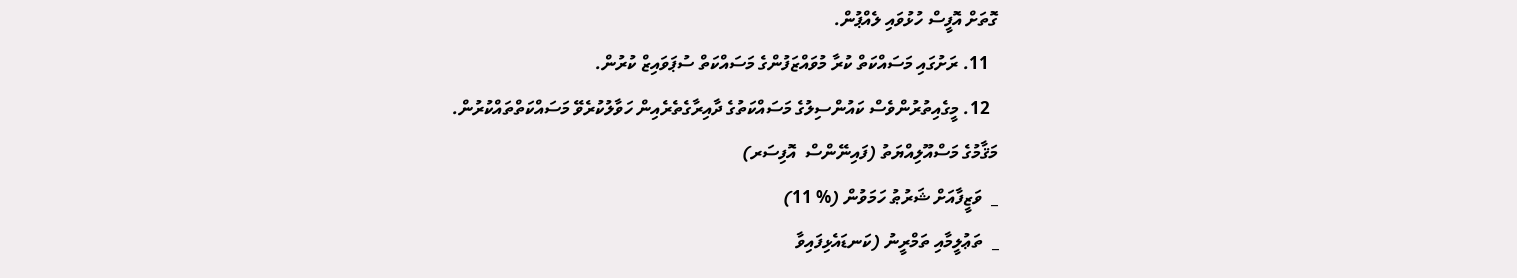ގޮތަށް އޮފީސް ހުޅުވައި ލެއްޕުން.
  11. ރަށުގައި މަސައްކަތް ކުރާ މުވައްޒަފުންގެ މަސައްކަތް ސުޕަވައިޒް ކުރުން.
  12. މީގެއިތުރުންވެސް ކައުންސިލުގެ މަސައްކަތުގެ ދާއިރާގެތެރެއިން ހަވާލުކުރެވޭ މަސައްކަތްތައްކުރުން.
މަޤާމުގެ މަސްއޫލިއްޔަތު (ފައިނޭންސް  އޮފިސަރ)
_  ވަޒީފާއަށް ޝަރުޠު ހަމަވުން (% 11)
_  ތަޢުލީމާއި ތަމްރީނު (ކަނޑައެޅިފައިވާ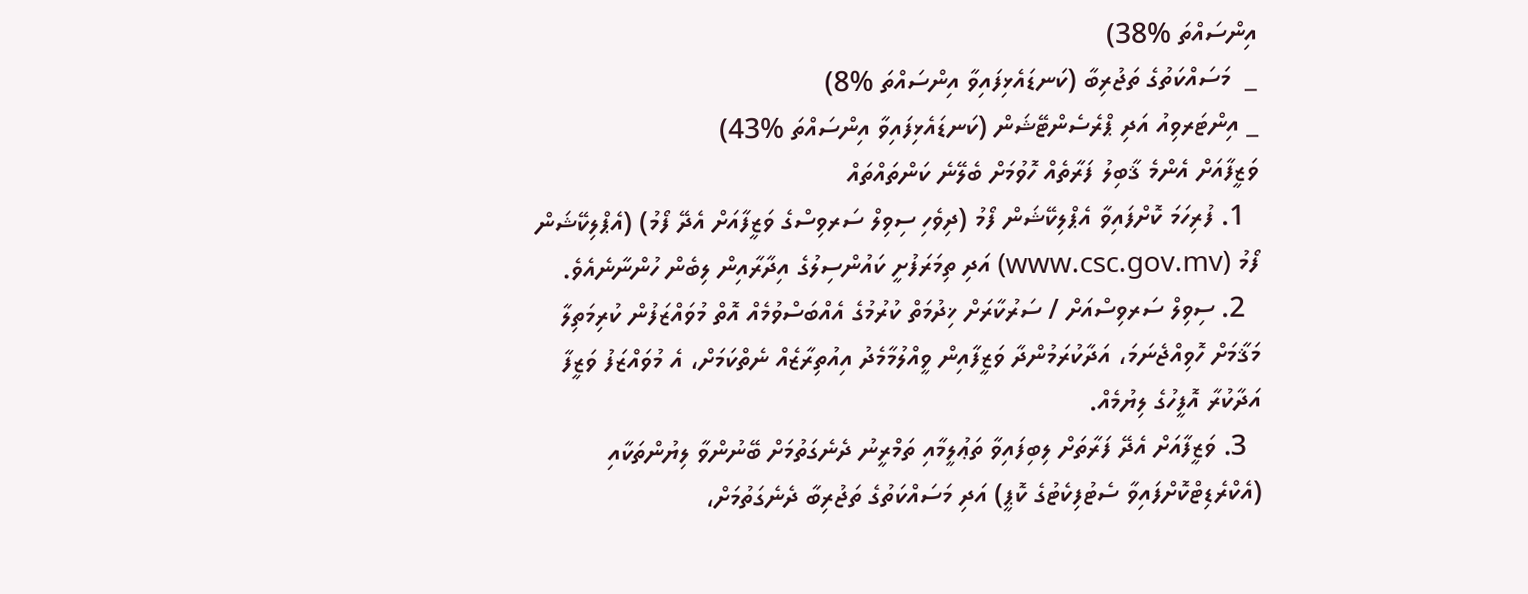އިންސައްތަ %38)
_  މަސައްކަތުގެ ތަޖުރިބާ (ކަނޑައެޅިފައިވާ އިންސައްތަ %8)
_ އިންޓަރވިއު އަދި ޕްރެސެންޓޭޝަން (ކަނޑައެޅިފައިވާ އިންސައްތަ %43)
ވަޒީފާއަށް އެންމެ ޤާބިލު ފަރާތެއް ހޮވުމަށް ބެލޭނެ ކަންތައްތައް
  1. ފުރިހަމަ ކޮށްފައިވާ އެޕްލިކޭޝަން ފޯމު (ދިވެހި ސިވިލް ސަރވިސްގެ ވަޒީފާއަށް އެދޭ ފޯމު) (އެޕްލިކޭޝަން ފޯމު (www.csc.gov.mv) އަދި ތިމަރަފުށީ ކައުންސިލުގެ އިދާރާއިން ލިބެން ހުންނާނެއެވެ.
  2. ސިވިލް ސަރވިސްއަށް / ސަރުކާރަށް ޚިދުމަތް ކުރުމުގެ އެއްބަސްވުމެއް އޮތް މުވައްޒަފުން ކުރިމަތިލާ މަޤާމަށް ހޮވިއްޖެނަމަ، އަދާކުރަމުންދާ ވަޒީފާއިން ވީއްލުމާމެދު އިއުތިރާޒެއް ނެތްކަމަށް، އެ މުވައްޒަފު ވަޒީފާ އަދާކުރާ އޮފީހުގެ ލިޔުމެއް.
  3. ވަޒީފާއަށް އެދޭ ފަރާތަށް ލިބިފައިވާ ތަޢުލީމާއި ތަމްރީނު ދެނެގަތުމަށް ބޭނުންވާ ލިޔުންތަކާއި (އެކްރެޑިޓްކޮށްފައިވާ ސެޓުފިކެޓުގެ ކޮޕީ) އަދި މަސައްކަތުގެ ތަޖުރިބާ ދެނެގަތުމަށް،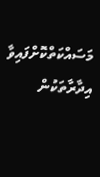މަސައްކަތްކޮށްފައިވާ އިދާރާތަކުން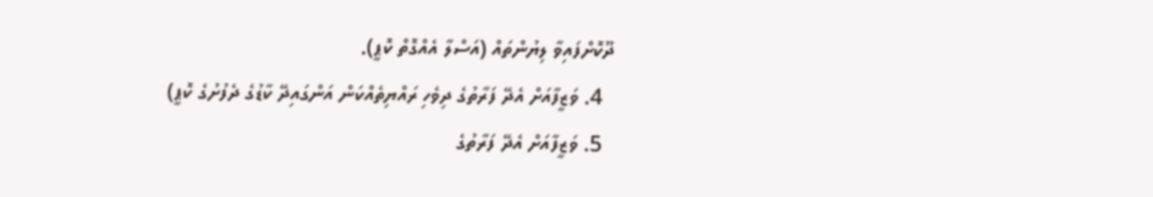ދޫކޮށްފައިވާ ލިޔުންތައް (އަސްލާ އެއްގޮތް ކޮޕީ).
  4. ވަޒީފާއަށް އެދޭ ފަރާތުގެ ދިވެހި ރައްޔިތެއްކަން އަންގައިދޭ ކާޑުގެ ދެފުށުގެ ކޮޕީ)
  5. ވަޒީފާއަށް އެދޭ ފަރާތުގެ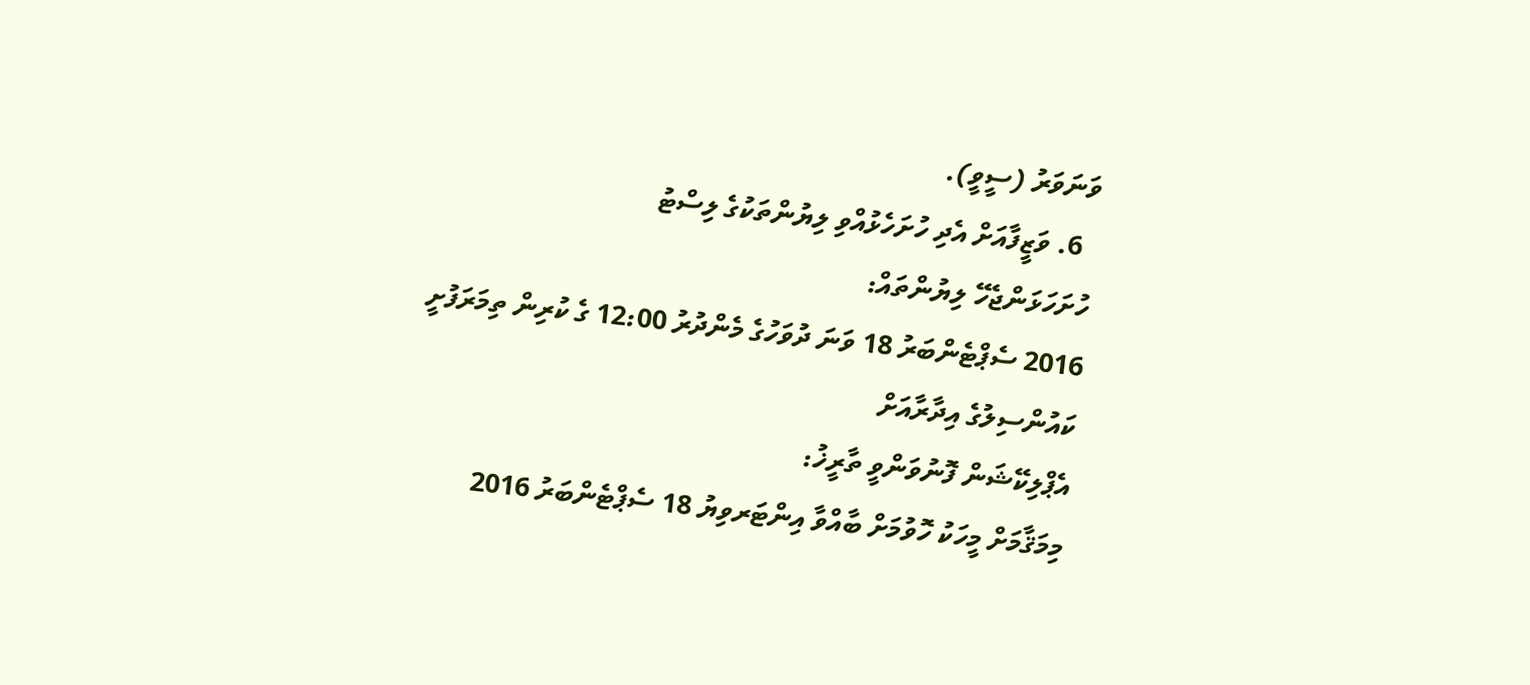ވަނަވަރު (ސީވީ).
  6. ވަޒީފާއަށް އެދި ހުށަހެޅުއްވި ލިޔުންތަކުގެ ލިސްޓު
ހުށަހަޅަންޖެހޭ ލިޔުންތައް:
2016 ސެޕްޓެންބަރު 18 ވަނަ ދުވަހުގެ މެންދުރު 12:00 ގެ ކުރިން ތިމަރަފުށީ ކައުންސިލުގެ އިދާރާއަށް
އެޕްލިކޭޝަން ފޮނުވަންވީ ތާރީޚު:
މިމަޤާމަށް މީހަކު ހޮވުމަށް ބާއްވާ އިންޓަރވިޔު 18 ސެޕްޓެންބަރު 2016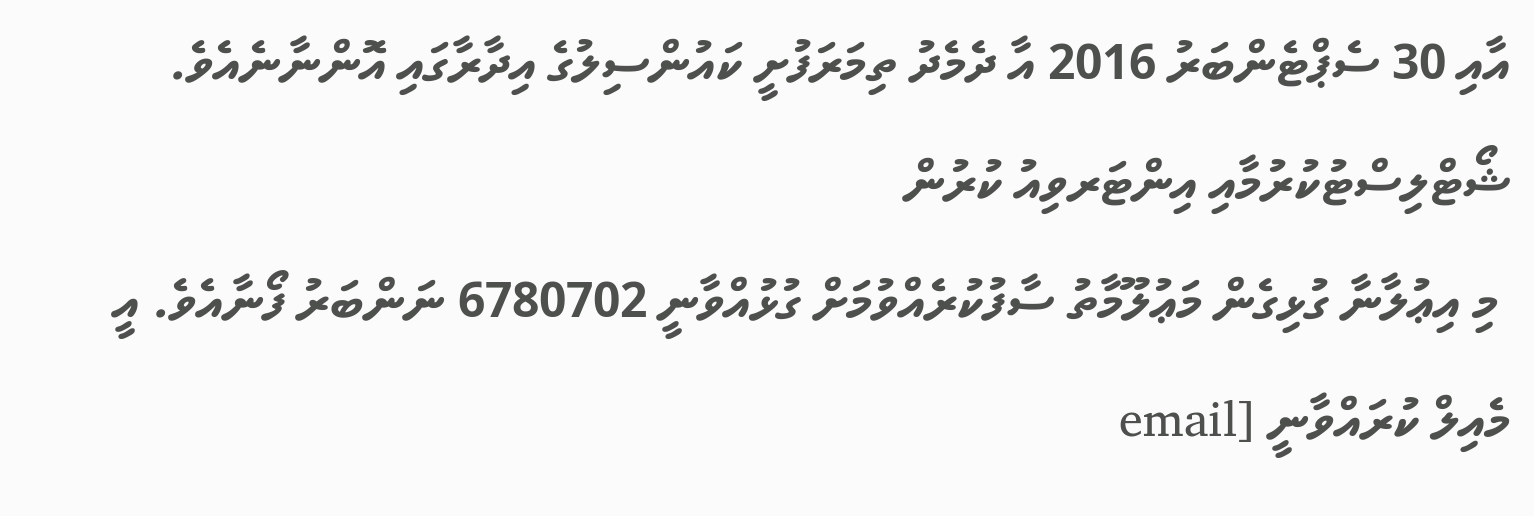އާއި 30 ސެޕްޓެންބަރު 2016 އާ ދެމެދު ތިމަރަފުށީ ކައުންސިލުގެ އިދާރާގައި އޮންނާނެއެވެ.
ޝޯޓްލިސްޓުކުރުމާއި އިންޓަރވިއު ކުރުން
 މި އިޢުލާނާ ގުޅިގެން މަޢުލޫމާތު ސާފުކުރެއްވުމަށް ގުޅުއްވާނީ 6780702 ނަންބަރު ފޯނާއެވެ. އީ މެއިލް ކުރައްވާނީ [email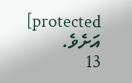protected] އަށެވެ.
13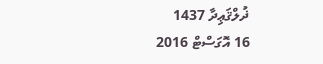ޛުލްޤަޢިދާ 1437
16 އޮގަސްޓް 2016